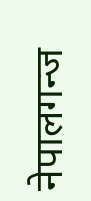नेपालगन्ज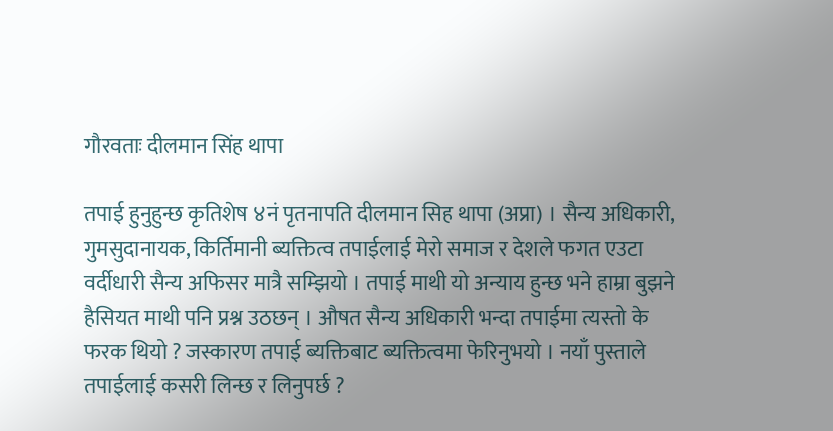गौरवताः दीलमान सिंह थापा

तपाई हुनुहुन्छ कृतिशेष ४नं पृतनापति दीलमान सिह थापा (अप्रा) । सैन्य अधिकारी, गुमसुदानायक, किर्तिमानी ब्यक्तित्व तपाईलाई मेरो समाज र देशले फगत एउटा वर्दीधारी सैन्य अफिसर मात्रै सम्झियो । तपाई माथी यो अन्याय हुन्छ भने हाम्रा बुझने हैसियत माथी पनि प्रश्न उठछन् । औषत सैन्य अधिकारी भन्दा तपाईमा त्यस्तो के फरक थियो ? जस्कारण तपाई ब्यक्तिबाट ब्यक्तित्वमा फेरिनुभयो । नयाँ पुस्ताले तपाईलाई कसरी लिन्छ र लिनुपर्छ ?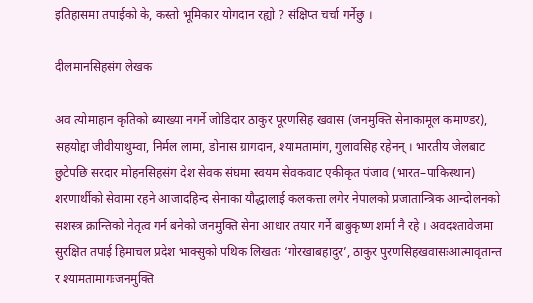इतिहासमा तपाईको के, कस्तो भूमिकार योगदान रह्यो ? संक्षिप्त चर्चा गर्नेछु ।

दीलमानसिहसंग लेखक

अव त्योमाहान कृतिको ब्याख्या नगर्ने जोडिदार ठाकुर पूरणसिह खवास (जनमुक्ति सेनाकामूल कमाण्डर), सहयोद्दा जीवीयाथुम्वा, निर्मल लामा, डोनास ग्रागदान, श्यामतामांग, गुलावसिह रहेनन् । भारतीय जेलबाट छुटेपछि सरदार मोहनसिहसंग देश सेवक संघमा स्वयम सेवकवाट एकीकृत पंजाव (भारत–पाकिस्थान) शरणार्थीको सेवामा रहने आजादहिन्द सेनाका यौद्धालाई कलकत्ता लगेर नेपालको प्रजातान्त्रिक आन्दोलनको सशस्त्र क्रान्तिको नेतृत्व गर्न बनेको जनमुक्ति सेना आधार तयार गर्ने बाबुकृष्ण शर्मा नै रहे । अवदश्तावेजमा सुरक्षित तपाई हिमाचल प्रदेश भाक्सुको पथिक लिखतः ‘गोरखाबहादुर’, ठाकुर पुरणसिहखवासःआत्मावृतान्त र श्यामतामागःजनमुक्ति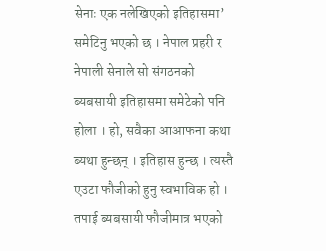सेनाः एक नलेखिएको इतिहासमा’ समेटिनु भएको छ । नेपाल प्रहरी र नेपाली सेनाले सो संगठनको ब्यबसायी इतिहासमा समेटेको पनि होला । हो, सवैका आआफना कथा ब्यथा हुन्छन् । इतिहास हुन्छ । त्यस्तै एउटा फौजीको हुनु स्वभाविक हो । तपाई ब्यबसायी फौजीमात्र भएको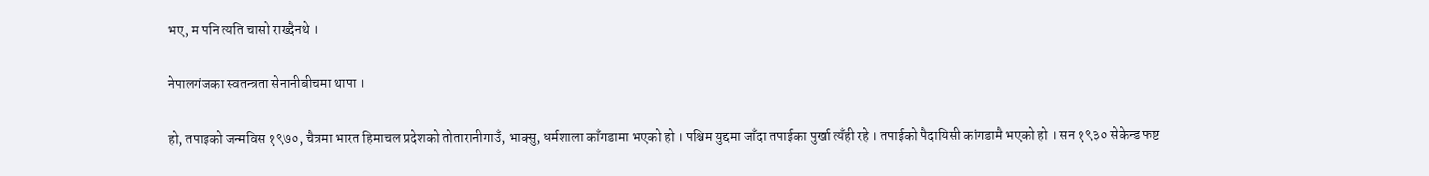भए, म पनि त्यति चासो राख्दैनथे ।

नेपालगंजका स्वतन्त्रता सेनानीबीचमा थापा ।

हो, तपाइको जन्मविस १९७०, चैत्रमा भारत हिमाचल प्रदेशको तोतारानीगाउँ, भाक्सु, धर्मशाला काँगडामा भएको हो । पश्चिम युद्दमा जाँदा तपाईका पुर्खा त्यँही रहे । तपाईको पैदायिसी कांगडामै भएको हो । सन १९३० सेकेन्ड फष्ट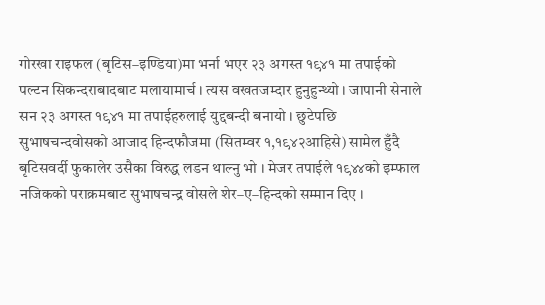गोरखा राइफल (बृटिस–इण्डिया)मा भर्ना भएर २३ अगस्त १९४१ मा तपाईको पल्टन सिकन्दराबादबाट मलायामार्च । त्यस वखतजम्दार हुनुहुन्थ्यो । जापानी सेनाले सन २३ अगस्त १९४१ मा तपाईहरुलाई युद्दबन्दी बनायो । छुटेपछि सुभाषचन्दवोसको आजाद हिन्दफौजमा (सितम्वर १,१९४२आहिसे) सामेल हुँदै बृटिसवर्दी फुकालेर उसैका विरुद्ध लडन थाल्नु भो । मेजर तपाईले १९४४को इम्फाल नजिकको पराक्रमबाट सुभाषचन्द्र वोसले शेर–ए–हिन्दको सम्मान दिए ।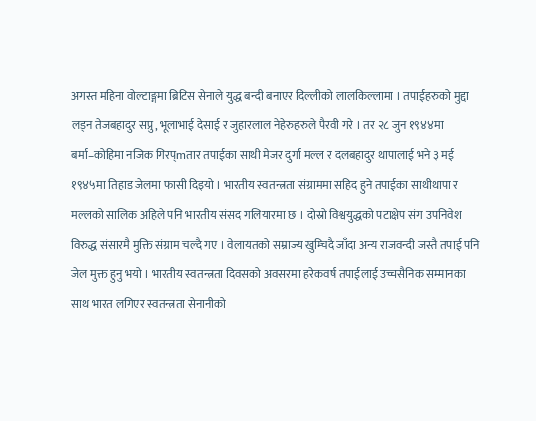अगस्त महिना वोल्टाङ्गमा ब्रिटिस सेनाले युद्ध बन्दी बनाएर दिल्लीको लालकिल्लामा । तपाईहरुको मुद्दा लड्न तेजबहादुर सप्रु, भूलाभाई देसाई र जुहारलाल नेहेरुहरुले पैरवी गरे । तर २८ जुन १९४४मा बर्मा–कोहिमा नजिक गिरप्mतार तपाईका साथी मेजर दुर्गा मल्ल र दलबहादुर थापालाई भने ३ मई १९४५मा तिहाड जेलमा फासी दिइयो । भारतीय स्वतन्त्रता संग्राममा सहिद हुने तपाईका साथीथापा र मल्लको सालिक अहिले पनि भारतीय संसद गलियारमा छ । दोस्रो विश्वयुद्धको पटाक्षेप संग उपनिवेश विरुद्ध संसारमै मुक्ति संग्राम चल्दै गए । वेलायतको सम्राज्य खुम्चिदै जाँदा अन्य राजवन्दी जस्तै तपाई पनि जेल मुक्त हुनु भयो । भारतीय स्वतन्त्रता दिवसको अवसरमा हरेकवर्ष तपाईलाई उच्चसैनिक सम्मानका साथ भारत लगिएर स्वतन्त्रता सेनानीको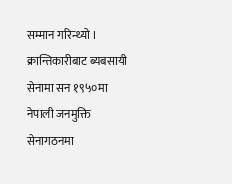सम्मान गरिन्थ्यो ।
क्रान्तिकारीबाट ब्यबसायी सेनामा सन १९५०मा नेपाली जनमुक्ति सेनागठनमा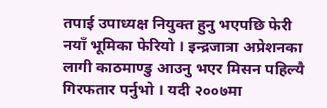तपाई उपाध्यक्ष नियुक्त हुनु भएपछि फेरी नयाँ भूमिका फेरियो । इन्द्रजात्रा अप्रेशनका लागी काठमाण्डु आउनु भएर मिसन पहिल्यै गिरफतार पर्नुभो । यदी २००७मा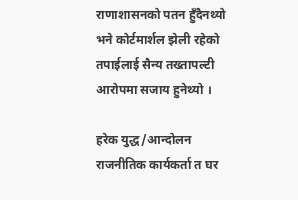राणाशासनको पतन हुँदैनथ्यो भने कोर्टमार्शल झेली रहेको तपाईलाई सैन्य तख्तापल्टी आरोपमा सजाय हुनेथ्यो ।

हरेक युद्ध/आन्दोलन राजनीतिक कार्यकर्ता त घर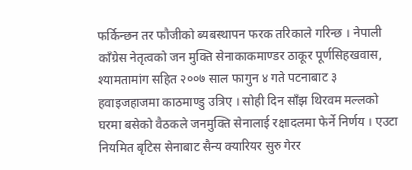फर्किन्छन तर फौजीको ब्यबस्थापन फरक तरिकाले गरिन्छ । नेपाली काँग्रेस नेतृत्वको जन मुक्ति सेनाकाकमाण्डर ठाकूर पूर्णसिहखवास, श्यामतामांग सहित २००७ साल फागुन ४ गते पटनाबाट ३ हवाइजहाजमा काठमाण्डु उत्रिए । सोही दिन साँझ थिरवम मल्लको घरमा बसेको वैठकले जनमुक्ति सेनालाई रक्षादलमा फेर्ने निर्णय । एउटा नियमित बृटिस सेनाबाट सैन्य क्यारियर सुरु गेरर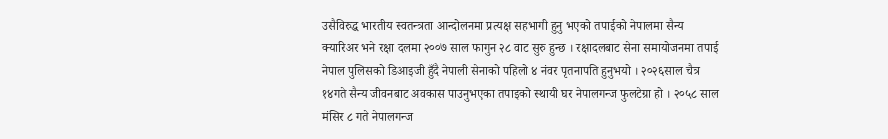उसैविरुद्ध भारतीय स्वतन्त्रता आन्दोलनमा प्रत्यक्ष सहभागी हुनु भएको तपाईको नेपालमा सैन्य क्यारिअर भने रक्षा दलमा २००७ साल फागुन २८ वाट सुरु हुन्छ । रक्षादलबाट सेना समायोजनमा तपाई नेपाल पुलिसको डिआइजी हुँदै नेपाली सेनाको पहिलो ४ नंवर पृतनापति हुनुभयो । २०२६साल चैत्र १४गते सैन्य जीवनबाट अवकास पाउनुभएका तपाइको स्थायी घर नेपालगन्ज फुलटेग्रा हो । २०५८ साल मंसिर ८ गते नेपालगन्ज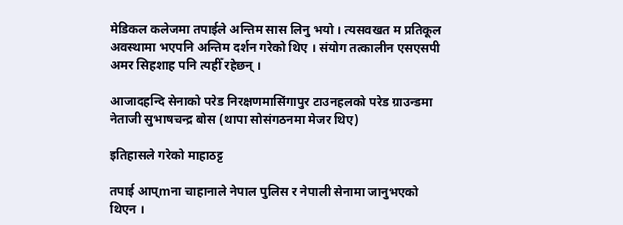मेडिकल कलेजमा तपाईले अन्तिम सास लिनु भयो । त्यसवखत म प्रतिकूल अवस्थामा भएपनि अन्तिम दर्शन गरेको थिए । संयोग तत्कालीन एसएसपी अमर सिहशाह पनि त्यहीँ रहेछन् ।

आजादहन्दि सेनाको परेड निरक्षणमासिंगापुर टाउनहलको परेड ग्राउन्डमा नेताजी सुभाषचन्द्र बोस (थापा सोसंगठनमा मेजर थिए)

इतिहासले गरेको माहाठट्ट

तपाई आप्mना चाहानाले नेपाल पुलिस र नेपाली सेनामा जानुभएको थिएन ।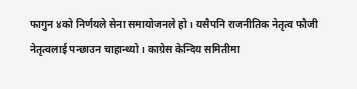फागुन ४को निर्णयले सेना समायोजनले हो । यसैपनि राजनीतिक नेतृत्व फौजी नेतृत्वलाई पन्छाउन चाहान्थ्यो । काग्रेस केन्दिय समितीमा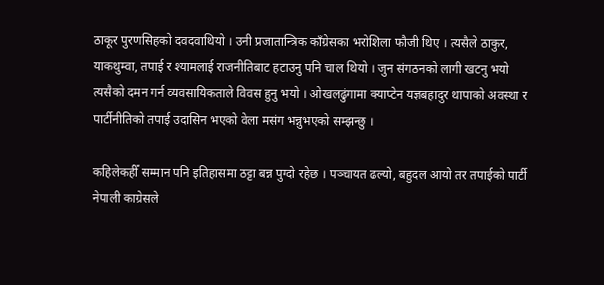ठाकूर पुरणसिहको दवदवाथियो । उनी प्रजातान्त्रिक काँग्रेसका भरोशिला फौजी थिए । त्यसैले ठाकुर, याकथुम्वा, तपाई र श्यामलाई राजनीतिबाट हटाउनु पनि चाल थियो । जुन संगठनको लागी खटनु भयो त्यसैको दमन गर्न व्यवसायिकताले विवस हुनु भयो । ओखलढुंगामा क्याप्टेन यज्ञबहादुर थापाको अवस्था र पार्टीनीतिको तपाई उदासिन भएको वेला मसंग भन्नुभएको सम्झन्छु ।

कहिलेकहीँ सम्मान पनि इतिहासमा ठट्टा बन्न पुग्दो रहेछ । पञ्चायत ढल्यो, बहुदल आयो तर तपाईको पार्टी नेपाली काग्रेसले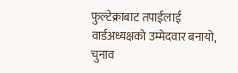फुल्टेक्राबाट तपाईलाई वार्डअध्यक्षको उम्मेदवार बनायो, चुनाव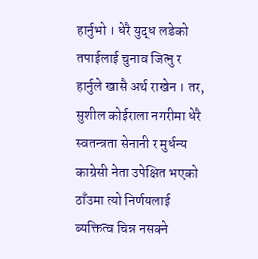हार्नुभो । धेरै युद्ध लडेको तपाईलाई चुनाव जित्नु र हार्नुले खासै अर्थ राखेन । तर, सुशील कोईराला नगरीमा धेरै स्वतन्त्रता सेनानी र मुर्धन्य काग्रेसी नेता उपेक्षित भएको ठाँउमा त्यो निर्णयलाई ब्यक्तित्व चिन्न नसक्ने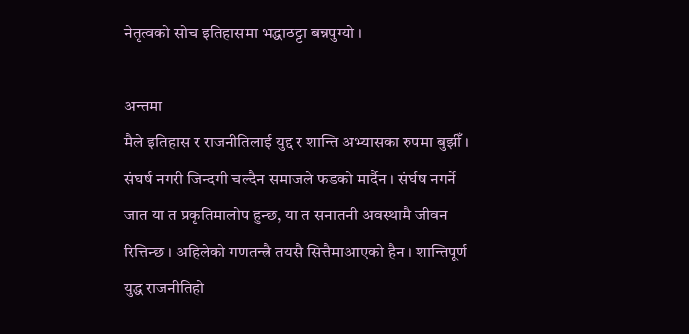नेतृत्वको सोच इतिहासमा भद्धाठट्टा बन्नपुग्यो ।

अन्तमा
मैले इतिहास र राजनीतिलाई युद्द र शान्ति अभ्यासका रुपमा बुझीँ । संघर्ष नगरी जिन्दगी चल्दैन समाजले फडको मार्दैन । संर्घष नगर्ने जात या त प्रकृतिमालोप हुन्छ, या त सनातनी अवस्थामै जीवन रित्तिन्छ । अहिलेको गणतन्त्रै तयसै सित्तैमाआएको हैन । शान्तिपूर्ण युद्ध राजनीतिहो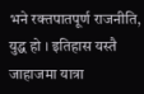भने रक्तपातपूर्ण राजनीति, युद्ध हो । इतिहास यस्तै जाहाजमा यात्रा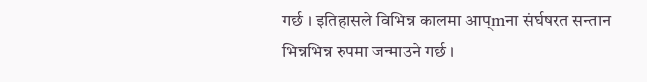गर्छ । इतिहासले विभिन्न कालमा आप्mना संर्घषरत सन्तान भिन्नभिन्न रुपमा जन्माउने गर्छ ।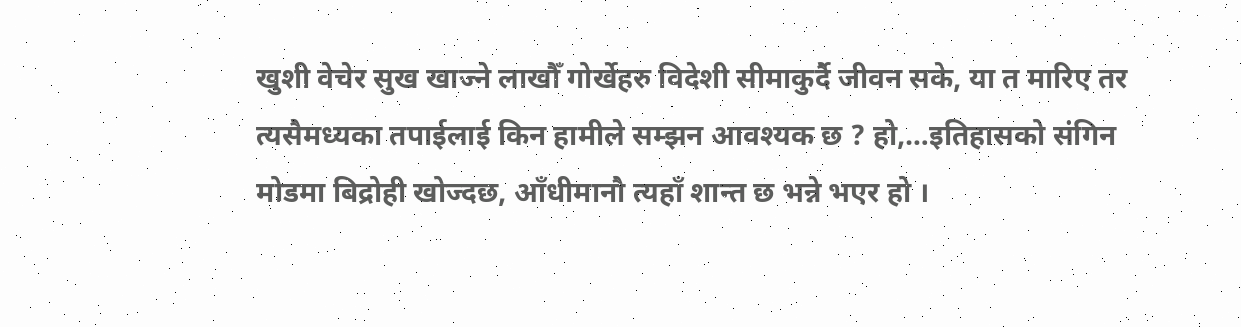खुशी वेचेर सुख खाज्ने लाखौँ गोर्खेहरु विदेशी सीमाकुर्दै जीवन सके, या त मारिए तर त्यसैमध्यका तपाईलाई किन हामीले सम्झन आवश्यक छ ? हो,…इतिहासको संगिन मोडमा बिद्रोही खोज्दछ, आँधीमानौ त्यहाँ शान्त छ भन्ने भएर हो ।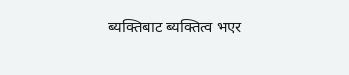ब्यक्तिबाट ब्यक्तित्व भएर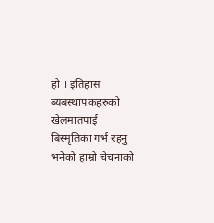हो । इतिहास ब्यबस्थापकहरुको खेलमातपाई बिस्मृतिका गर्भ रहनु भनेको हाम्रो चेचनाको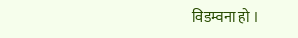विडम्वना हो ।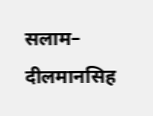सलाम– दीलमानसिह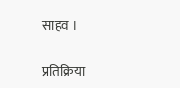साहव ।

प्रतिक्रिया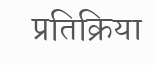प्रतिक्रिया